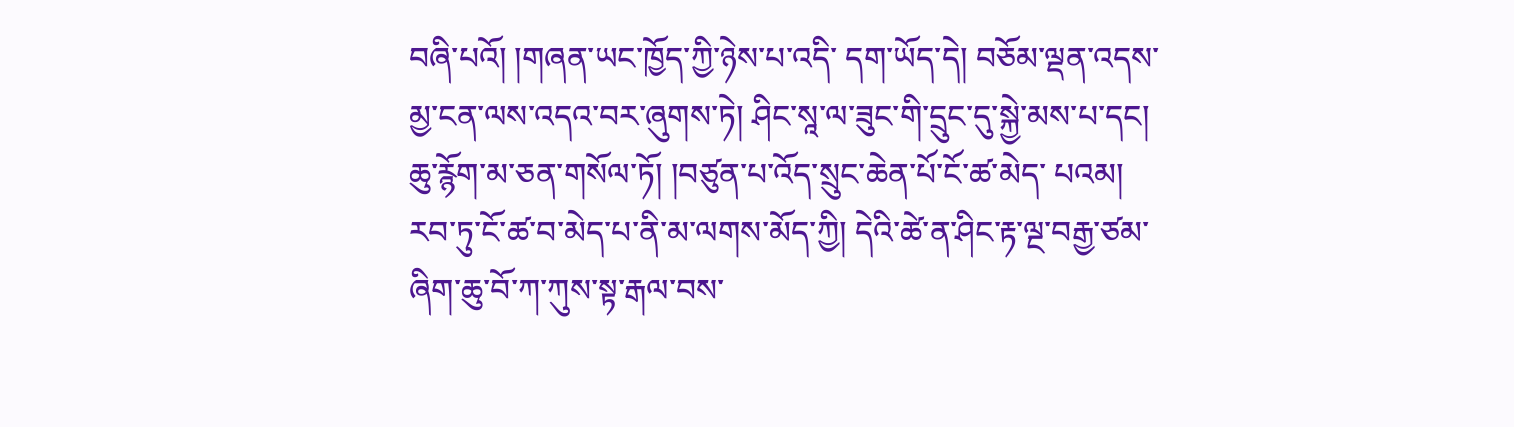བཞི་པའོ། །གཞན་ཡང་ཁྱོད་ཀྱི་ཉེས་པ་འདི་ དག་ཡོད་དེ། བཅོམ་ལྡན་འདས་མྱ་ངན་ལས་འདའ་བར་ཞུགས་ཏེ། ཤིང་སཱ་ལ་ཟུང་གི་དྲུང་དུ་སྐྱེ་མས་པ་དང། ཆུ་རྙོག་མ་ཅན་གསོལ་ཏོ། །བཙུན་པ་འོད་སྲུང་ཆེན་པོ་ངོ་ཚ་མེད་ པའམ། རབ་ཏུ་ངོ་ཚ་བ་མེད་པ་ནི་མ་ལགས་མོད་ཀྱི། དེའི་ཚེ་ན་ཤིང་རྟ་ལྔ་བརྒྱ་ཙམ་ཞིག་ཆུ་བོ་ཀ་ཀུས་སྟ་རྒལ་བས་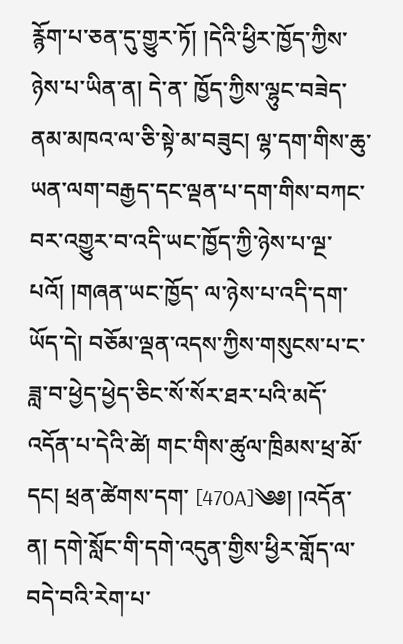རྙོག་པ་ཅན་དུ་གྱུར་ཏོ། །དེའི་ཕྱིར་ཁྱོད་ཀྱིས་ཉེས་པ་ཡིན་ན། དེ་ན་ ཁྱོད་ཀྱིས་ལྷུང་བཟེད་ནམ་མཁའ་ལ་ཅི་སྟེ་མ་བཟུང། ལྷ་དག་གིས་ཆུ་ཡན་ལག་བརྒྱད་དང་ལྡན་པ་དག་གིས་བཀང་བར་འགྱུར་བ་འདི་ཡང་ཁྱོད་ཀྱི་ཉེས་པ་ལྔ་པའོ། །གཞན་ཡང་ཁྱོད་ ལ་ཉེས་པ་འདི་དག་ཡོད་དེ། བཅོམ་ལྡན་འདས་ཀྱིས་གསུངས་པ་ང་ཟླ་བ་ཕྱེད་ཕྱེད་ཅིང་སོ་སོར་ཐར་པའི་མདོ་འདོན་པ་དེའི་ཚེ། གང་གིས་ཚུལ་ཁྲིམས་ཕྲ་མོ་དང། ཕྲན་ཚེགས་དག་ [470A]༄༅། །འདོན་ན། དགེ་སློང་གི་དགེ་འདུན་གྱིས་ཕྱིར་གློད་ལ་བདེ་བའི་རེག་པ་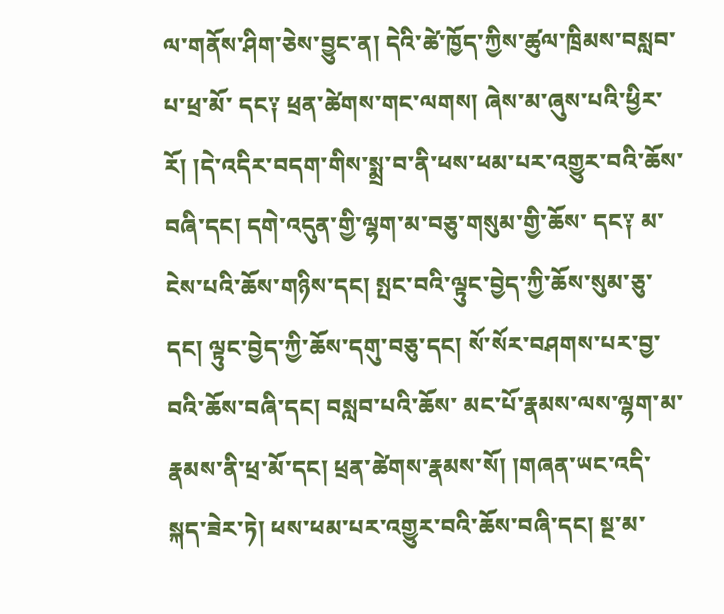ལ་གནོས་ཤིག་ཅེས་བྱུང་ན། དེའི་ཚེ་ཁྱོད་ཀྱིས་ཚུལ་ཁྲིམས་བསླབ་པ་ཕྲ་མོ་ དང༑ ཕྲན་ཚེགས་གང་ལགས། ཞེས་མ་ཞུས་པའི་ཕྱིར་རོ། །དེ་འདིར་བདག་གིས་སྨྲ་བ་ནི་ཕས་ཕམ་པར་འགྱུར་བའི་ཆོས་བཞི་དང། དགེ་འདུན་གྱི་ལྷག་མ་བཅུ་གསུམ་གྱི་ཆོས་ དང༑ མ་ངེས་པའི་ཆོས་གཉིས་དང། སྤང་བའི་ལྟུང་བྱེད་ཀྱི་ཆོས་སུམ་ཅུ་དང། ལྟུང་བྱེད་ཀྱི་ཆོས་དགུ་བཅུ་དང། སོ་སོར་བཤགས་པར་བྱ་བའི་ཆོས་བཞི་དང། བསླབ་པའི་ཆོས་ མང་པོ་རྣམས་ལས་ལྷག་མ་རྣམས་ནི་ཕྲ་མོ་དང། ཕྲན་ཚེགས་རྣམས་སོ། །གཞན་ཡང་འདི་སྐད་ཟེར་ཏེ། ཕས་ཕམ་པར་འགྱུར་བའི་ཆོས་བཞི་དང། སྔ་མ་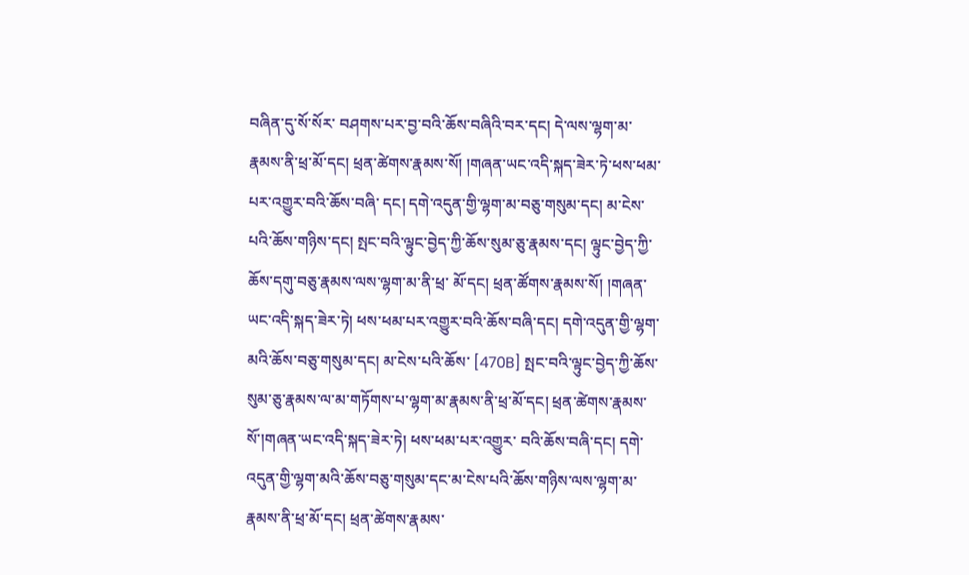བཞིན་དུ་སོ་སོར་ བཤགས་པར་བྱ་བའི་ཆོས་བཞིའི་བར་དང། དེ་ལས་ལྷག་མ་རྣམས་ནི་ཕྲ་མོ་དང། ཕྲན་ཚེགས་རྣམས་སོ། །གཞན་ཡང་འདི་སྐད་ཟེར་ཏེ་ཕས་ཕམ་པར་འགྱུར་བའི་ཆོས་བཞི་ དང། དགེ་འདུན་གྱི་ལྷག་མ་བཅུ་གསུམ་དང། མ་ངེས་པའི་ཆོས་གཉིས་དང། སྤང་བའི་ལྟུང་བྱེད་ཀྱི་ཆོས་སུམ་ཅུ་རྣམས་དང། ལྟུང་བྱེད་ཀྱི་ཆོས་དགུ་བཅུ་རྣམས་ལས་ལྷག་མ་ནི་ཕྲ་ མོ་དང། ཕྲན་ཚོགས་རྣམས་སོ། །གཞན་ཡང་འདི་སྐད་ཟེར་ཏེ། ཕས་ཕམ་པར་འགྱུར་བའི་ཆོས་བཞི་དང། དགེ་འདུན་གྱི་ལྷག་མའི་ཆོས་བཅུ་གསུམ་དང། མ་ངེས་པའི་ཆོས་ [470B] སྤང་བའི་ལྟུང་བྱེད་ཀྱི་ཆོས་སུམ་ཅུ་རྣམས་ལ་མ་གཏོགས་པ་ལྷག་མ་རྣམས་ནི་ཕྲ་མོ་དང། ཕྲན་ཚེགས་རྣམས་སོ་།གཞན་ཡང་འདི་སྐད་ཟེར་ཏེ། ཕས་ཕམ་པར་འགྱུར་ བའི་ཆོས་བཞི་དང། དགེ་འདུན་གྱི་ལྷག་མའི་ཆོས་བཅུ་གསུམ་དང་མ་ངེས་པའི་ཆོས་གཉིས་ལས་ལྷག་མ་རྣམས་ནི་ཕྲ་མོ་དང། ཕྲན་ཚེགས་རྣམས་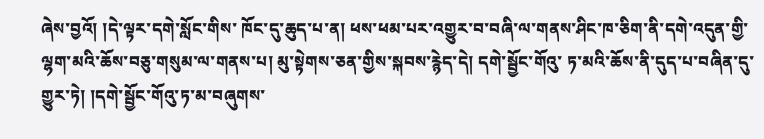ཞེས་བྱའོ། །དེ་ལྟར་དགེ་སློང་གིས་ ཁོང་དུ་ཆུད་པ་ན། ཕས་ཕམ་པར་འགྱུར་བ་བཞི་ལ་གནས་ཤིང་ཁ་ཅིག་ནི་དགེ་འདུན་གྱི་ལྷག་མའི་ཆོས་བཅུ་གསུམ་ལ་གནས་པ། མུ་སྟེགས་ཅན་གྱིས་སྐབས་རྙེད་དེ། དགེ་སྦྱོང་གོའུ་ ཏ་མའི་ཆོས་ནི་དུད་པ་བཞིན་དུ་གྱུར་ཏེ། །དགེ་སྦྱོང་གོའུ་ཏ་མ་བཞུགས་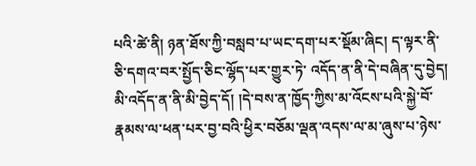པའི་ཚེ་ནི། ཉན་ཐོས་ཀྱི་བསླབ་པ་ཡང་དག་པར་སྡོམ་ཞིང། ད་ལྟར་ནི་ཅི་དགའ་བར་སྤྱོད་ཅིང་ལྷོད་པར་གྱུར་ཏེ་ འདོད་ན་ནི་དེ་བཞིན་དུ་བྱེད། མི་འདོད་ན་ནི་མི་བྱེད་དོ། །དེ་བས་ན་ཁྱོད་ཀྱིས་མ་འོངས་པའི་སྐྱེ་བོ་རྣམས་ལ་ཕན་པར་བྱ་བའི་ཕྱིར་བཅོམ་ལྡན་འདས་ལ་མ་ཞུས་པ་ཉེས་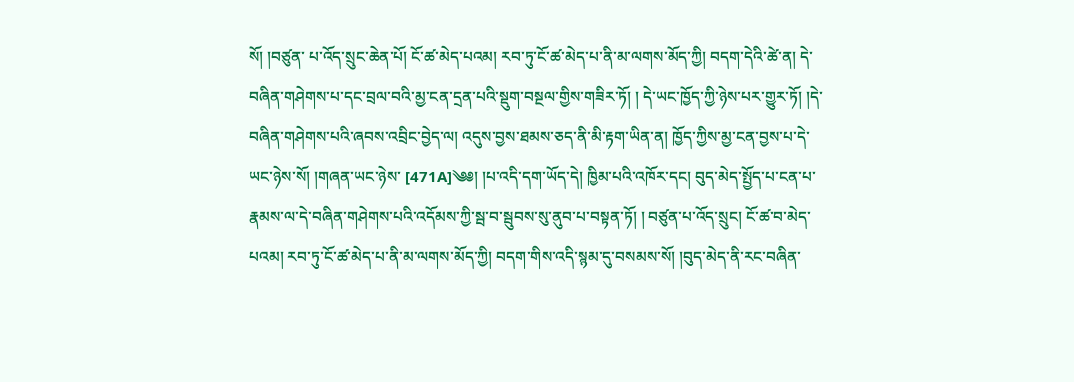སོ། །བཙུན་ པ་འོད་སྲུང་ཆེན་པོ། ངོ་ཚ་མེད་པའམ། རབ་ཏུ་ངོ་ཚ་མེད་པ་ནི་མ་ལགས་མོད་ཀྱི། བདག་དེའི་ཚེ་ན། དེ་བཞིན་གཤེགས་པ་དང་བྲལ་བའི་མྱ་ངན་དྲན་པའི་སྡུག་བསྔལ་གྱིས་གཟིར་ཏོ། ། དེ་ཡང་ཁྱོད་ཀྱི་ཉེས་པར་གྱུར་ཏོ། །དེ་བཞིན་གཤེགས་པའི་ཞབས་འབྲིང་བྱེད་ལ། འདུས་བྱས་ཐམས་ཅད་ནི་མི་རྟག་ཡིན་ན། ཁྱོད་ཀྱིས་མྱ་ངན་བྱས་པ་དེ་ཡང་ཉེས་སོ། །གཞན་ཡང་ཉེས་ [471A]༄༅། །པ་འདི་དག་ཡོད་དེ། ཁྱིམ་པའི་འཁོར་དང། བུད་མེད་སྤྱོད་པ་ངན་པ་རྣམས་ལ་དེ་བཞིན་གཤེགས་པའི་འདོམས་ཀྱི་སྦ་བ་སྦུབས་སུ་ནུབ་པ་བསྟན་ཏོ། ། བཙུན་པ་འོད་སྲུང། ངོ་ཚ་བ་མེད་པའམ། རབ་ཏུ་ངོ་ཚ་མེད་པ་ནི་མ་ལགས་མོད་ཀྱི། བདག་གིས་འདི་སྙམ་དུ་བསམས་སོ། །བུད་མེད་ནི་རང་བཞིན་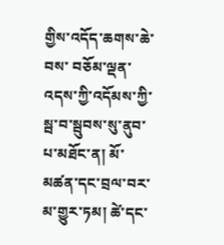གྱིས་འདོད་ཆགས་ཆེ་བས་ བཅོམ་ལྡན་འདས་ཀྱི་འདོམས་ཀྱི་སྦ་བ་སྦུབས་སུ་ནུབ་པ་མཐོང་ན། མོ་མཚན་དང་བྲལ་བར་མ་གྱུར་ཏམ། ཚེ་དང་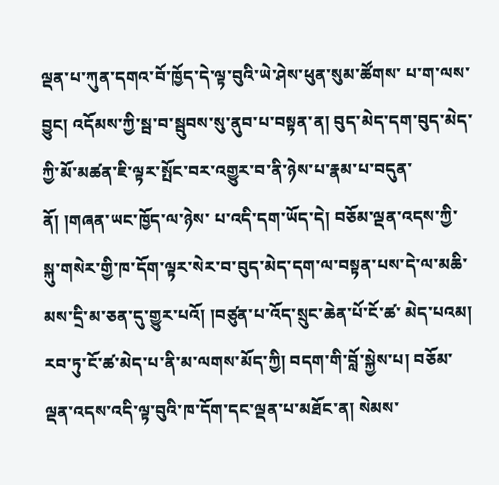ལྡན་པ་ཀུན་དགའ་བོ་ཁྱོད་དེ་ལྟ་བུའི་ཡེ་ཤེས་ཕུན་སུམ་ཚོགས་ པ་ག་ལས་བྱུང། འདོམས་ཀྱི་སྦ་བ་སྦུབས་སུ་ནུབ་པ་བསྟན་ན། བུད་མེད་དག་བུད་མེད་ཀྱི་མོ་མཚན་ཇི་ལྟར་སྤོང་བར་འགྱུར་བ་ནི་ཉེས་པ་རྣམ་པ་བདུན་ནོ། །གཞན་ཡང་ཁྱོད་ལ་ཉེས་ པ་འདི་དག་ཡོད་དེ། བཅོམ་ལྡན་འདས་ཀྱི་སྐུ་གསེར་གྱི་ཁ་དོག་ལྟར་སེར་བ་བུད་མེད་དག་ལ་བསྟན་པས་དེ་ལ་མཆི་མས་དྲི་མ་ཅན་དུ་གྱུར་པའོ། །བཙུན་པ་འོད་སྲུང་ཆེན་པོ་ངོ་ཚ་ མེད་པའམ། རབ་ཏུ་ངོ་ཚ་མེད་པ་ནི་མ་ལགས་མོད་ཀྱི། བདག་གི་བློ་སྐྱེས་པ། བཅོམ་ལྡན་འདས་འདི་ལྟ་བུའི་ཁ་དོག་དང་ལྡན་པ་མཐོང་ན། སེམས་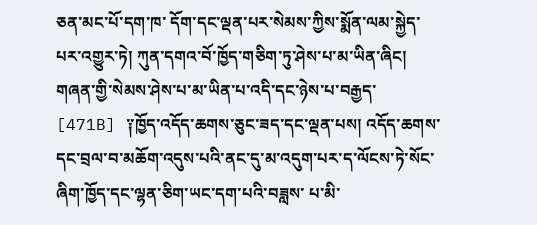ཅན་མང་པོ་དག་ཁ་ དོག་དང་ལྡན་པར་སེམས་ཀྱིས་སྨོན་ལམ་སྐྱེད་པར་འགྱུར་ཏེ། ཀུན་དགའ་བོ་ཁྱོད་གཅིག་ཏུ་ཤེས་པ་མ་ཡིན་ཞིང། གཞན་གྱི་སེམས་ཤེས་པ་མ་ཡིན་པ་འདི་དང་ཉེས་པ་བརྒྱད་ [471B] ༑ཁྱོད་འདོད་ཆགས་ཅུང་ཟད་དང་ལྡན་པས། འདོད་ཆགས་དང་བྲལ་བ་མཆོག་འདུས་པའི་ནང་དུ་མ་འདུག་པར་ད་ལོངས་ཏེ་སོང་ཞིག་ཁྱོད་དང་ལྷན་ཅིག་ཡང་དག་པའི་བཟླས་ པ་མི་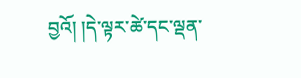བྱའོ། །དེ་ལྟར་ཚེ་དང་ལྡན་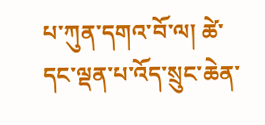པ་ཀུན་དགའ་བོ་ལ། ཚེ་དང་ལྡན་པ་འོད་སྲུང་ཆེན་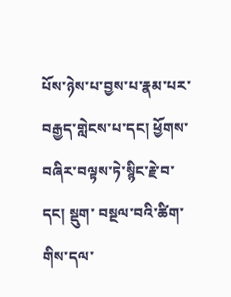པོས་ཉེས་པ་བྱས་པ་རྣམ་པར་བརྒྱད་གླེངས་པ་དང། ཕྱོགས་བཞིར་བལྟས་ཏེ་སྙིང་རྗེ་བ་དང། སྡུག་ བསྔལ་བའི་ཚིག་གིས་དལ་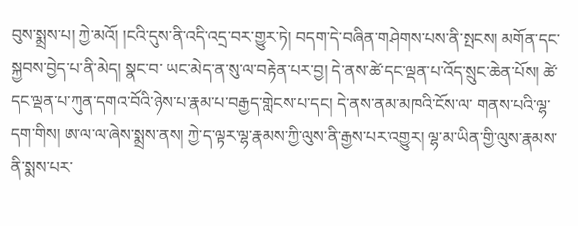བུས་སྨྲས་པ། ཀྱེ་མའོ། །ངའི་དུས་ནི་འདི་འདྲ་བར་གྱུར་ཏེ། བདག་དེ་བཞིན་གཤེགས་པས་ནི་སྤངས། མགོན་དང་སྐྱབས་བྱེད་པ་ནི་མེད། སྣང་བ་ ཡང་མེད་ན་སུ་ལ་བརྟེན་པར་བྱ། དེ་ནས་ཚེ་དང་ལྡན་པ་འོད་སྲུང་ཆེན་པོས། ཚེ་དང་ལྡན་པ་ཀུན་དགའ་བོའི་ཉེས་པ་རྣམ་པ་བརྒྱད་གླེངས་པ་དང། དེ་ནས་ནམ་མཁའི་ངོས་ལ་ གནས་པའི་ལྷ་དག་གིས། ཨ་ལ་ལ་ཞེས་སྨྲས་ནས། ཀྱེ་ད་ལྟར་ལྷ་རྣམས་ཀྱི་ལུས་ནི་རྒྱས་པར་འགྱུར། ལྷ་མ་ཡིན་གྱི་ལུས་རྣམས་ནི་སྨས་པར་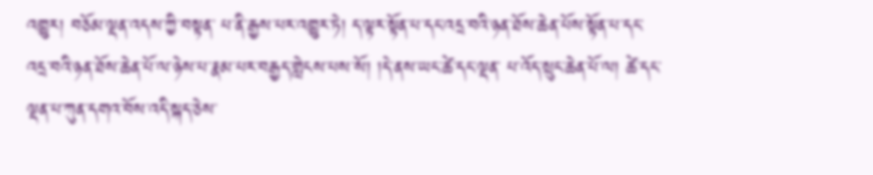འགྱུར། བཅོམ་ལྡན་འདས་ཀྱི་བསྟན་ པ་ནི་རྒྱས་པར་འགྱུར་ཏེ། ད་ལྟར་སྟོན་པ་དང་འདྲ་བའི་ཉན་ཐོས་ཆེན་པོས་སྟོན་པ་དང་འདྲ་བའི་ཉན་ཐོས་ཆེན་པོ་ལ་ཉེས་པ་རྣམ་པར་བརྒྱད་གླེངས་པས་སོ། །དེ་ནས་ཡང་ཚེ་དང་ལྡན་ པ་འོད་སྲུང་ཆེན་པོ་ལ། ཚེ་དང་ལྡན་པ་ཀུན་དགའ་བོས་འདི་སྐད་ཅེས་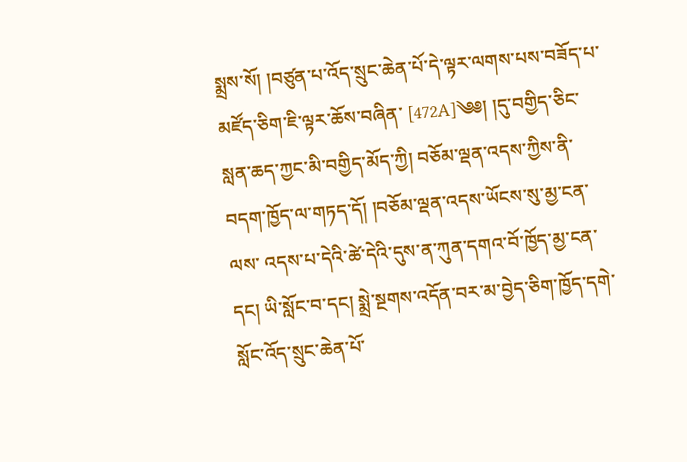སྨྲས་སོ། །བཙུན་པ་འོད་སྲུང་ཆེན་པོ་དེ་ལྟར་ལགས་པས་བཟོད་པ་མཛོད་ཅིག་ཇི་ལྟར་ཆོས་བཞིན་ [472A]༄༅། །དུ་བགྱིད་ཅིང་སླན་ཆད་ཀྱང་མི་བགྱིད་མོད་ཀྱི། བཅོམ་ལྡན་འདས་ཀྱིས་ནི་བདག་ཁྱོད་ལ་གཏད་དོ། །བཅོམ་ལྡན་འདས་ཡོངས་སུ་མྱ་ངན་ལས་ འདས་པ་དེའི་ཚེ་དེའི་དུས་ན་ཀུན་དགའ་བོ་ཁྱོད་མྱ་ངན་དང། ཡི་སློང་བ་དང། སྨྲེ་སྔགས་འདོན་བར་མ་བྱེད་ཅིག་ཁྱོད་དགེ་སློང་འོད་སྲུང་ཆེན་པོ་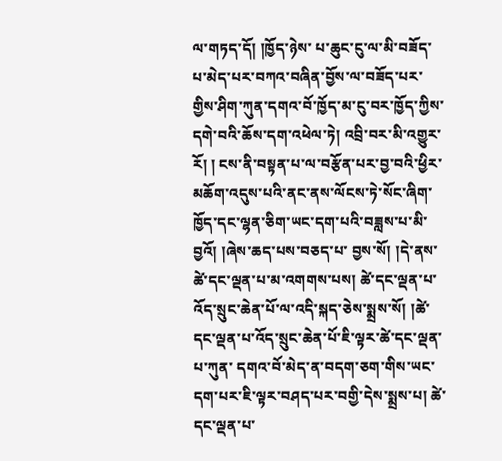ལ་གཏད་དོ། །ཁྱོད་ཉེས་ པ་ཆུང་ངུ་ལ་མི་བཟོད་པ་མེད་པར་བཀའ་བཞིན་བྱོས་ལ་བཟོད་པར་གྱིས་ཤིག་ཀུན་དགའ་བོ་ཁྱོད་མ་ངུ་བར་ཁྱོད་ཀྱིས་དགེ་བའི་ཆོས་དག་འཕེལ་ཏེ། འབྲི་བར་མི་འགྱུར་རོ། ། ངས་ནི་བསྟན་པ་ལ་བརྩོན་པར་བྱ་བའི་ཕྱིར་མཆོག་འདུས་པའི་ནང་ནས་ལོངས་ཏེ་སོང་ཞིག་ཁྱོད་དང་ལྷན་ཅིག་ཡང་དག་པའི་བཟླས་པ་མི་བྱའོ། །ཞེས་ཆད་པས་བཅད་པ་ བྱས་སོ། །དེ་ནས་ཚེ་དང་ལྡན་པ་མ་འགགས་པས། ཚེ་དང་ལྡན་པ་འོད་སྲུང་ཆེན་པོ་ལ་འདི་སྐད་ཅེས་སྨྲས་སོ། །ཚེ་དང་ལྡན་པ་འོད་སྲུང་ཆེན་པོ་ཇི་ལྟར་ཚེ་དང་ལྡན་པ་ཀུན་ དགའ་བོ་མེད་ན་བདག་ཅག་གིས་ཡང་དག་པར་ཇི་ལྟར་བཤད་པར་བགྱི་དེས་སྨྲས་པ། ཚེ་དང་ལྡན་པ་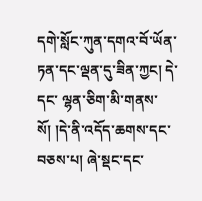དགེ་སློང་ཀུན་དགའ་བོ་ཡོན་ཏན་དང་ལྡན་དུ་ཟིན་ཀྱང། དེ་དང་ ལྷན་ཅིག་མི་གནས་སོ། །དེ་ནི་འདོད་ཆགས་དང་བཅས་པ། ཞེ་སྡང་དང་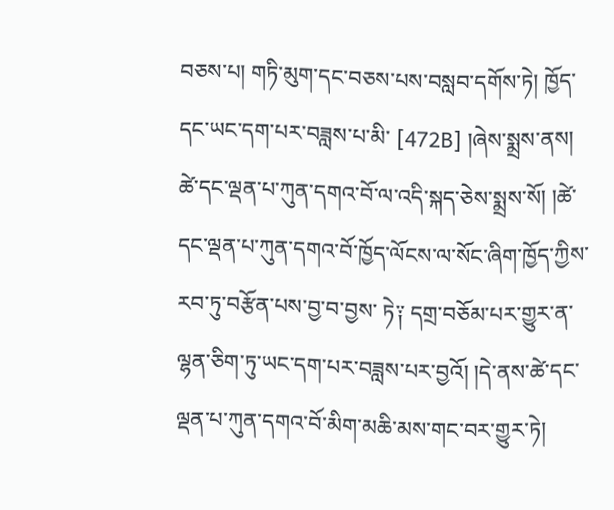བཅས་པ། གཏི་མུག་དང་བཅས་པས་བསླབ་དགོས་ཏེ། ཁྱོད་དང་ཡང་དག་པར་བཟླས་པ་མི་ [472B] །ཞེས་སྨྲས་ནས། ཚེ་དང་ལྡན་པ་ཀུན་དགའ་བོ་ལ་འདི་སྐད་ཅེས་སྨྲས་སོ། །ཚེ་དང་ལྡན་པ་ཀུན་དགའ་བོ་ཁྱོད་ལོངས་ལ་སོང་ཞིག་ཁྱོད་ཀྱིས་རབ་ཏུ་བརྩོན་པས་བྱ་བ་བྱས་ ཏེ༑ དགྲ་བཅོམ་པར་གྱུར་ན་ལྷན་ཅིག་ཏུ་ཡང་དག་པར་བཟླས་པར་བྱའོ། །དེ་ནས་ཚེ་དང་ལྡན་པ་ཀུན་དགའ་བོ་མིག་མཆི་མས་གང་བར་གྱུར་ཏེ།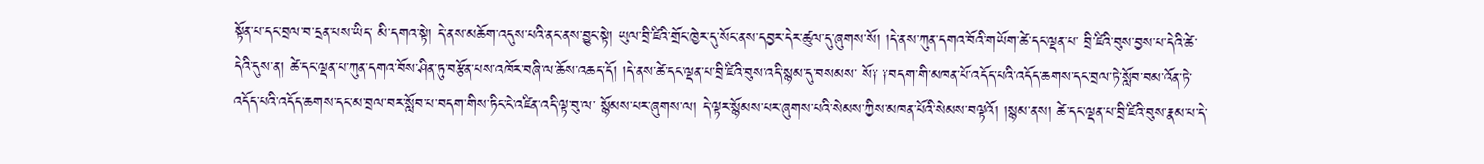སྟོན་པ་དང་བྲལ་བ་དྲན་པས་ཡིད་ མི་དགའ་སྟེ། དེ་ནས་མཆོག་འདུས་པའི་ནང་ནས་བྱུང་སྟེ། ཡུལ་བྲི་ཛིའི་གྲོང་ཁྱེར་དུ་སོང་ནས་དབྱར་དེར་ཚུལ་དུ་ཞུགས་སོ། །དེ་ནས་ཀུན་དགའ་བོའི་གཡོག་ཚེ་དང་ལྡན་པ་ བྲི་ཛིའི་བུས་བྱས་པ་དེའི་ཚེ་དེའི་དུས་ན། ཚེ་དང་ལྡན་པ་ཀུན་དགའ་བོས་ཤིན་ཏུ་བརྩོན་པས་འཁོར་བཞི་ལ་ཆོས་འཆད་དོ། །དེ་ནས་ཚེ་དང་ལྡན་པ་བྲི་ཛིའི་བུས་འདི་སྙམ་དུ་བསམས་ སོ༑ ༑བདག་གི་མཁན་པོ་འདོད་པའི་འདོད་ཆགས་དང་བྲལ་ཏེ་སློབ་བམ་འོན་ཏེ་འདོད་པའི་འདོད་ཆགས་དང་མ་བྲལ་བར་སློབ་པ་བདག་གིས་ཏིང་ངེ་འཛིན་འདི་ལྟ་བུ་ལ་ སྙོམས་པར་ཞུགས་ལ། དེ་ལྟར་སྙོམས་པར་ཞུགས་པའི་སེམས་ཀྱིས་མཁན་པོའི་སེམས་བལྟའོ། །སྙམ་ནས། ཚེ་དང་ལྡན་པ་བྲི་ཛིའི་བུས་རྣམ་པ་དེ་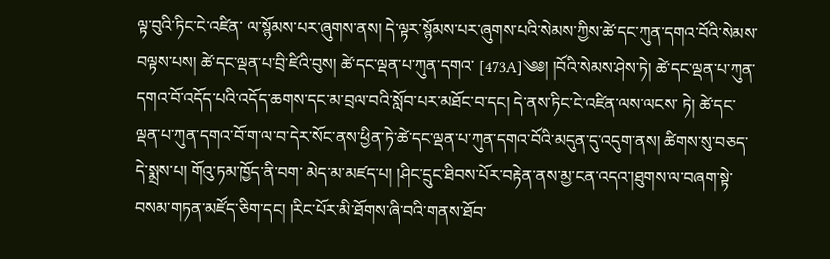ལྟ་བུའི་ཏིང་ངེ་འཛིན་ ལ་སྙོམས་པར་ཞུགས་ནས། དེ་ལྟར་སྙོམས་པར་ཞུགས་པའི་སེམས་ཀྱིས་ཚེ་དང་ཀུན་དགའ་བོའི་སེམས་བལྟས་པས། ཚེ་དང་ལྡན་པ་བྲི་ཛིའི་བུས། ཚེ་དང་ལྡན་པ་ཀུན་དགའ་ [473A]༄༅། །བོའི་སེམས་ཤེས་ཏེ། ཚེ་དང་ལྡན་པ་ཀུན་དགའ་བོ་འདོད་པའི་འདོད་ཆགས་དང་མ་བྲལ་བའི་སློབ་པར་མཐོང་བ་དང། དེ་ནས་ཏིང་ངེ་འཛིན་ལས་ལངས་ ཏེ། ཚེ་དང་ལྡན་པ་ཀུན་དགའ་བོ་ག་ལ་བ་དེར་སོང་ནས་ཕྱིན་ཏེ་ཚེ་དང་ལྡན་པ་ཀུན་དགའ་བོའི་མདུན་དུ་འདུག་ནས། ཚིགས་སུ་བཅད་དེ་སྨྲས་པ། གོའུ་ཏམ་ཁྱོད་ནི་བག་ མེད་མ་མཛད་པ། །ཤིང་དྲུང་ཐིབས་པོར་བརྟེན་ནས་མྱ་ངན་འདའ་།ཐུགས་ལ་བཞག་སྟེ་བསམ་གཏན་མཛོད་ཅིག་དང། །རིང་པོར་མི་ཐོགས་ཞི་བའི་གནས་ཐོབ་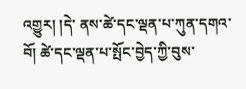འགྱུར། །དེ་ ནས་ཚེ་དང་ལྡན་པ་ཀུན་དགའ་བོ། ཚེ་དང་ལྡན་པ་སྤོང་བྱེད་ཀྱི་བུས་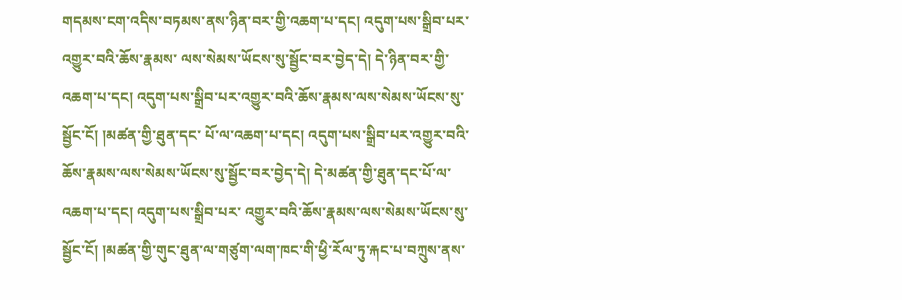གདམས་ངག་འདིས་བཏམས་ནས་ཉིན་བར་གྱི་འཆག་པ་དང། འདུག་པས་སྒྲིབ་པར་འགྱུར་བའི་ཆོས་རྣམས་ ལས་སེམས་ཡོངས་སུ་སྦྱོང་བར་བྱེད་དེ། དེ་ཉིན་བར་གྱི་འཆག་པ་དང། འདུག་པས་སྒྲིབ་པར་འགྱུར་བའི་ཆོས་རྣམས་ལས་སེམས་ཡོངས་སུ་སྦྱོང་ངོ། །མཚན་གྱི་ཐུན་དང་ པོ་ལ་འཆག་པ་དང། འདུག་པས་སྒྲིབ་པར་འགྱུར་བའི་ཆོས་རྣམས་ལས་སེམས་ཡོངས་སུ་སྦྱོང་བར་བྱེད་དེ། དེ་མཚན་གྱི་ཐུན་དང་པོ་ལ་འཆག་པ་དང། འདུག་པས་སྒྲིབ་པར་ འགྱུར་བའི་ཆོས་རྣམས་ལས་སེམས་ཡོངས་སུ་སྦྱོང་ངོ། །མཚན་གྱི་གུང་ཐུན་ལ་གཙུག་ལག་ཁང་གི་ཕྱི་རོལ་ཏུ་རྐང་པ་བཀྲུས་ནས་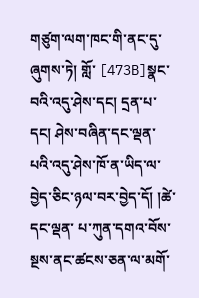གཙུག་ལག་ཁང་གི་ནང་དུ་ཞུགས་ཏེ། གློ་ [473B]སྣང་བའི་འདུ་ཤེས་དང། དྲན་པ་དང། ཤེས་བཞིན་དང་ལྡན་པའི་འདུ་ཤེས་ཁོ་ན་ཡིད་ལ་བྱེད་ཅིང་ཉལ་བར་བྱེད་དོ། །ཚེ་དང་ལྡན་ པ་ཀུན་དགའ་བོས་སྔས་ནང་ཚངས་ཅན་ལ་མགོ་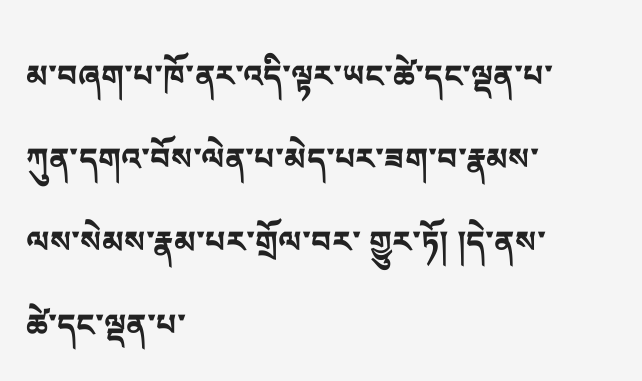མ་བཞག་པ་ཁོ་ནར་འདི་ལྟར་ཡང་ཚེ་དང་ལྡན་པ་ཀུན་དགའ་བོས་ལེན་པ་མེད་པར་ཟག་བ་རྣམས་ལས་སེམས་རྣམ་པར་གྲོལ་བར་ གྱུར་ཏོ། །དེ་ནས་ཚེ་དང་ལྡན་པ་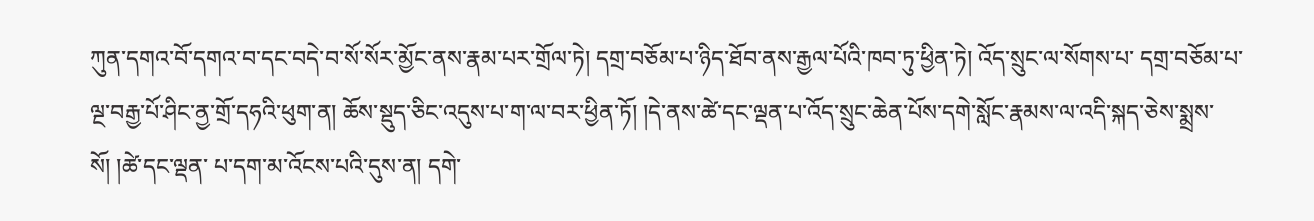ཀུན་དགའ་བོ་དགའ་བ་དང་བདེ་བ་སོ་སོར་མྱོང་ནས་རྣམ་པར་གྲོལ་ཏེ། དགྲ་བཅོམ་པ་ཉིད་ཐོབ་ནས་རྒྱལ་པོའི་ཁབ་ཏུ་ཕྱིན་ཏེ། འོད་སྲུང་ལ་སོགས་པ་ དགྲ་བཅོམ་པ་ལྔ་བརྒྱ་པོ་ཤིང་ནྱ་གྲོ་དཧའི་ཕུག་ན། ཆོས་སྡུད་ཅིང་འདུས་པ་ག་ལ་བར་ཕྱིན་ཏོ། །དེ་ནས་ཚེ་དང་ལྡན་པ་འོད་སྲུང་ཆེན་པོས་དགེ་སློང་རྣམས་ལ་འདི་སྐད་ཅེས་སྨྲས་སོ། །ཚེ་དང་ལྡན་ པ་དག་མ་འོངས་པའི་དུས་ན། དགེ་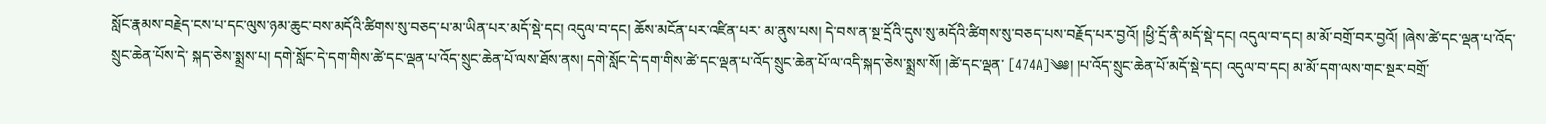སློང་རྣམས་བརྗེད་ངས་པ་དང་ལུས་ཉམ་ཆུང་བས་མདོའི་ཚིགས་སུ་བཅད་པ་མ་ཡིན་པར་མདོ་སྡེ་དང། འདུལ་བ་དང། ཆོས་མངོན་པར་འཛིན་པར་ མ་ནུས་པས། དེ་བས་ན་སྔ་དྲོའི་དུས་སུ་མདོའི་ཚིགས་སུ་བཅད་པས་བརྗོད་པར་བྱའོ། །ཕྱི་དྲོ་ནི་མདོ་སྡེ་དང། འདུལ་བ་དང། མ་མོ་བགྲོ་བར་བྱའོ། །ཞེས་ཚེ་དང་ལྡན་པ་འོད་སྲུང་ཆེན་པོས་དེ་ སྐད་ཅེས་སྨྲས་པ། དགེ་སློང་དེ་དག་གིས་ཚེ་དང་ལྡན་པ་འོད་སྲུང་ཆེན་པོ་ལས་ཐོས་ནས། དགེ་སློང་དེ་དག་གིས་ཚེ་དང་ལྡན་པ་འོད་སྲུང་ཆེན་པོ་ལ་འདི་སྐད་ཅེས་སྨྲས་སོ། །ཚེ་དང་ལྡན་ [474A]༄༅། །པ་འོད་སྲུང་ཆེན་པོ་མདོ་སྡེ་དང། འདུལ་བ་དང། མ་མོ་དག་ལས་གང་སྔར་བགྲོ་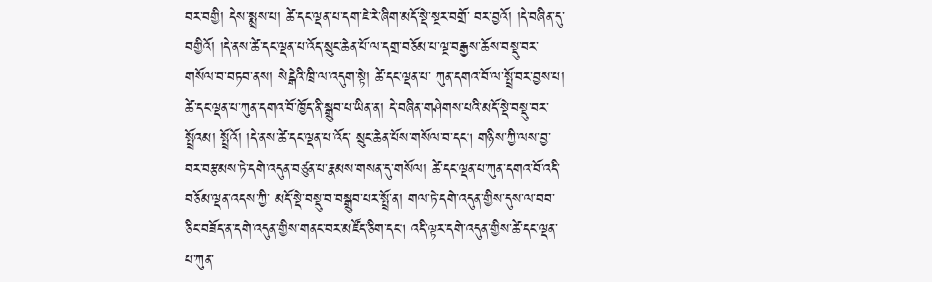བར་བགྱི། དེས་སྨྲས་པ། ཚེ་དང་ལྡན་པ་དག་ཇེ་རེ་ཞིག་མདོ་སྡེ་སྔར་བགྲོ་ བར་བྱའོ། །དེ་བཞིན་དུ་བགྱིའོ། །དེ་ནས་ཚེ་དང་ལྡན་པ་འོད་སྲུང་ཆེན་པོ་ལ་དགྲ་བཅོམ་པ་ལྔ་བརྒྱས་ཆོས་བསྡུ་བར་གསོལ་བ་བཏབ་ནས། སེངྒེའི་ཁྲི་ལ་འདུག་སྟེ། ཚེ་དང་ལྡན་པ་ ཀུན་དགའ་བོ་ལ་སྤྲོ་བར་བྱས་པ། ཚེ་དང་ལྡན་པ་ཀུན་དགའ་བོ་ཁྱོད་ནི་སྒྲུབ་པ་ཡིན་ན། དེ་བཞིན་གཤེགས་པའི་མདོ་སྡེ་བསྡུ་བར་སྤྲོའམ། སྤྲོའོ། །དེ་ནས་ཚེ་དང་ལྡན་པ་འོད་ སྲུང་ཆེན་པོས་གསོལ་བ་དང། གཉིས་ཀྱི་ལས་བྱ་བར་བརྩམས་ཏེ་དགེ་འདུན་བཙུན་པ་རྣམས་གསན་དུ་གསོལ། ཚེ་དང་ལྡན་པ་ཀུན་དགའ་བོ་འདི་བཅོམ་ལྡན་འདས་ཀྱི་ མདོ་སྡེ་བསྡུ་བ་བསྒྲུབ་པར་སྤྲོ་ན། གལ་ཏེ་དགེ་འདུན་གྱིས་དུས་ལ་བབ་ཅིང་བཟོད་ན་དགེ་འདུན་གྱིས་གནང་བར་མཛོད་ཅིག་དང། འདི་ལྟར་དགེ་འདུན་གྱིས་ཚེ་དང་ལྡན་པ་ཀུན་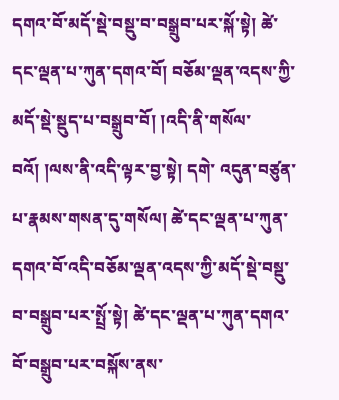དགའ་བོ་མདོ་སྡེ་བསྡུ་བ་བསྒྲུབ་པར་སྐོ་སྟེ། ཚེ་དང་ལྡན་པ་ཀུན་དགའ་བོ། བཅོམ་ལྡན་འདས་ཀྱི་མདོ་སྡེ་སྡུད་པ་བསྒྲུབ་བོ། །འདི་ནི་གསོལ་བའོ། །ལས་ནི་འདི་ལྟར་བྱ་སྟེ། དགེ་ འདུན་བཙུན་པ་རྣམས་གསན་དུ་གསོལ། ཚེ་དང་ལྡན་པ་ཀུན་དགའ་བོ་འདི་བཅོམ་ལྡན་འདས་ཀྱི་མདོ་སྡེ་བསྡུ་བ་བསྒྲུབ་པར་སྤྲོ་སྟེ། ཚེ་དང་ལྡན་པ་ཀུན་དགའ་བོ་བསྒྲུབ་པར་བསྐོས་ནས་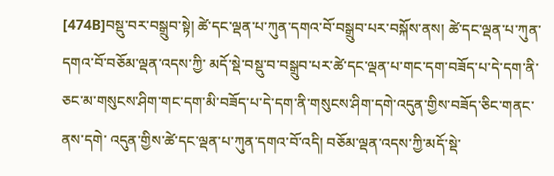[474B]བསྡུ་བར་བསྒྲུབ་སྟེ། ཚེ་དང་ལྡན་པ་ཀུན་དགའ་བོ་བསྒྲུབ་པར་བསྐོས་ནས། ཚེ་དང་ལྡན་པ་ཀུན་དགའ་བོ་བཅོམ་ལྡན་འདས་ཀྱི་ མདོ་སྡེ་བསྡུ་བ་བསྒྲུབ་པར་ཚེ་དང་ལྡན་པ་གང་དག་བཟོད་པ་དེ་དག་ནི་ཅང་མ་གསུངས་ཤིག་གང་དག་མི་བཟོད་པ་དེ་དག་ནི་གསུངས་ཤིག་དགེ་འདུན་གྱིས་བཟོད་ཅིང་གནང་ནས་དགེ་ འདུན་གྱིས་ཚེ་དང་ལྡན་པ་ཀུན་དགའ་བོ་འདི། བཅོམ་ལྡན་འདས་ཀྱི་མདོ་སྡེ་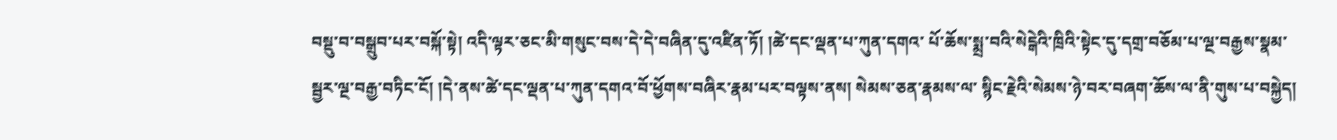བསྡུ་བ་བསྒྲུབ་པར་བསྐོ་སྟེ། འདི་ལྟར་ཅང་མི་གསུང་བས་དེ་དེ་བཞིན་དུ་འཛིན་ཏོ། །ཚེ་དང་ལྡན་པ་ཀུན་དགའ་ པོ་ཆོས་སྨྲ་བའི་སེངྒེའི་ཁྲིའི་སྟེང་དུ་དགྲ་བཅོམ་པ་ལྔ་བརྒྱས་སྣམ་སྦྱར་ལྔ་བརྒྱ་བཏིང་ངོ། །དེ་ནས་ཚེ་དང་ལྡན་པ་ཀུན་དགའ་བོ་ཕྱོགས་བཞིར་རྣམ་པར་བལྟས་ནས། སེམས་ཅན་རྣམས་ལ་ སྙིང་རྗེའི་སེམས་ཉེ་བར་བཞག་ཆོས་ལ་ནི་གུས་པ་བསྐྱེད།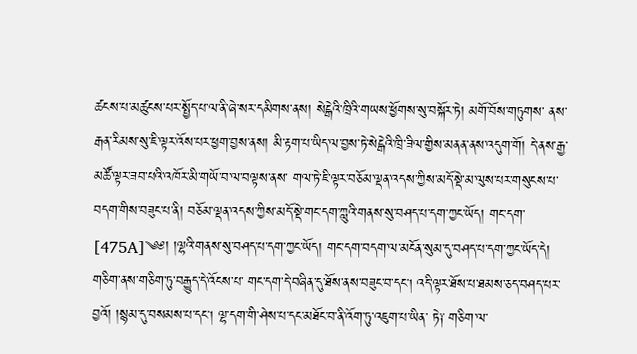ཚངས་པ་མཚུངས་པར་སྤྱོད་པ་ལ་ནི་ཞེ་སར་དམིགས་ནས། སེངྒེའི་ཁྲིའི་གཡས་ཕྱོགས་སུ་བསྐོར་ཏེ། མགོ་བོས་གཏུགས་ ནས་རྒན་རིམས་སུ་ཇི་ལྟར་འོས་པར་ཕྱག་བྱས་ནས། མི་རྟག་པ་ཡིད་ལ་བྱས་ཏེ་སེངྒེའི་ཁྲི་ཟིལ་གྱིས་མནན་ནས་འདུག་གོ། དེ་ནས་རྒྱ་མཚོ་ལྟར་ཟབ་པའི་འཁོར་མི་གཡོ་བ་ལ་བལྟས་ནས་ གལ་ཏེ་ཇི་ལྟར་བཅོམ་ལྡན་འདས་ཀྱིས་མདོ་སྡེ་མ་ལུས་པར་གསུངས་པ་བདག་གིས་བཟུང་པ་ནི། བཅོམ་ལྡན་འདས་ཀྱིས་མདོ་སྡེ་གང་དག་ཀླུའི་གནས་སུ་བཤད་པ་དག་ཀྱང་ཡོད། གང་དག་ [475A]༄༅། །ལྷའི་གནས་སུ་བཤད་པ་དག་ཀྱང་ཡོད། གང་དག་བདག་ལ་མངོན་སུམ་དུ་བཤད་པ་དག་ཀྱང་ཡོད་དེ། གཅིག་ནས་གཅིག་ཏུ་བརྒྱུད་དེ་འོངས་པ་ གང་དག་དེ་བཞིན་དུ་ཐོས་ནས་བཟུང་བ་དང། འདི་ལྟར་ཐོས་པ་ཐམས་ཅད་བཤད་པར་བྱའོ། །སྙམ་དུ་བསམས་པ་དང། ལྷ་དག་གི་ཤེས་པ་དང་མཐོང་བ་ནི་འོག་ཏུ་འཇུག་པ་ཡིན་ ཏེ༑ གཅིག་ལ་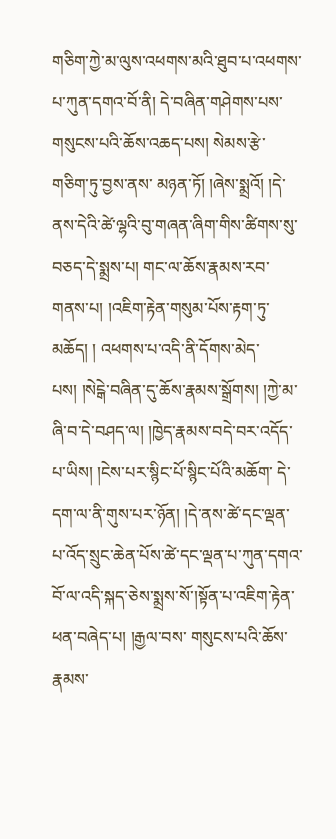གཅིག་ཀྱེ་མ་ལུས་འཕགས་མའི་ཐུབ་པ་འཕགས་པ་ཀུན་དགའ་བོ་ནི། དེ་བཞིན་གཤེགས་པས་གསུངས་པའི་ཆོས་འཆད་པས། སེམས་རྩེ་གཅིག་ཏུ་བྱས་ནས་ མཉན་ཏོ། །ཞེས་སྨྲའོ། །དེ་ནས་དེའི་ཚེ་ལྷའི་བུ་གཞན་ཞིག་གིས་ཚིགས་སུ་བཅད་དེ་སྨྲས་པ། གང་ལ་ཆོས་རྣམས་རབ་གནས་པ། །འཇིག་རྟེན་གསུམ་པོས་རྟག་ཏུ་མཆོད། ། འཕགས་པ་འདི་ནི་དོགས་མེད་པས། །སེངྒེ་བཞིན་དུ་ཆོས་རྣམས་སྒྲོགས། །ཀྱེ་མ་ཞི་བ་དེ་བཤད་ལ། །ཁྱེད་རྣམས་བདེ་བར་འདོད་པ་ཡིས། །ངེས་པར་སྙིང་པོ་སྙིང་པོའི་མཆོག་ དེ་དག་ལ་ནི་གུས་པར་ཉོན། །དེ་ནས་ཚེ་དང་ལྡན་པ་འོད་སྲུང་ཆེན་པོས་ཚེ་དང་ལྡན་པ་ཀུན་དགའ་བོ་ལ་འདི་སྐད་ཅེས་སྨྲས་སོ་།སྟོན་པ་འཇིག་རྟེན་ཕན་བཞེད་པ། །རྒྱལ་བས་ གསུངས་པའི་ཆོས་རྣམས་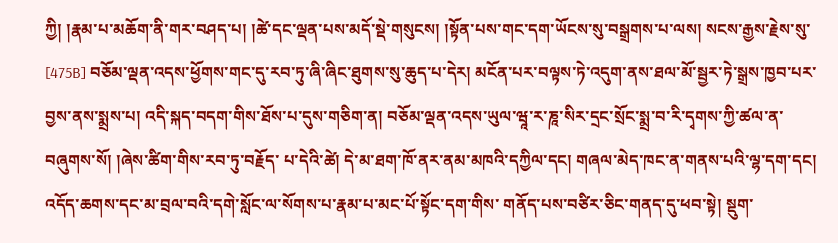ཀྱི། །རྣམ་པ་མཆོག་ནི་གར་བཤད་པ། །ཚེ་དང་ལྡན་པས་མདོ་སྡེ་གསུངས། །སྟོན་པས་གང་དག་ཡོངས་སུ་བསྒྲགས་པ་ལས། སངས་རྒྱས་རྗེས་སུ་ [475B] བཅོམ་ལྡན་འདས་ཕྱོགས་གང་དུ་རབ་ཏུ་ཞི་ཞིང་ཐུགས་སུ་ཆུད་པ་དེར། མངོན་པར་བལྟས་ཏེ་འདུག་ནས་ཐལ་མོ་སྦྱར་ཏེ་སྒྲས་ཁྱབ་པར་ བྱས་ནས་སྨྲས་པ། འདི་སྐད་བདག་གིས་ཐོས་པ་དུས་གཅིག་ན། བཅོམ་ལྡན་འདས་ཡུལ་ཝཱ་ར་ཎཱ་སིར་དྲང་སྲོང་སྨྲ་བ་རི་དྭགས་ཀྱི་ཚལ་ན་བཞུགས་སོ། །ཞེས་ཚིག་གིས་རབ་ཏུ་བརྗོད་ པ་དེའི་ཚེ། དེ་མ་ཐག་ཁོ་ནར་ནམ་མཁའི་དཀྱིལ་དང། གཞལ་མེད་ཁང་ན་གནས་པའི་ལྷ་དག་དང། འདོད་ཆགས་དང་མ་བྲལ་བའི་དགེ་སློང་ལ་སོགས་པ་རྣམ་པ་མང་པོ་སྟོང་དག་གིས་ གནོད་པས་བཙིར་ཅིང་གནད་དུ་ཕབ་སྟེ། སྡུག་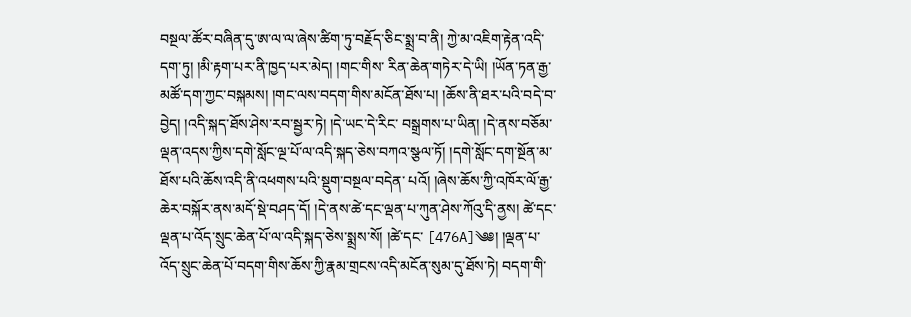བསྔལ་ཚོར་བཞིན་དུ་ཨ་ལ་ལ་ཞེས་ཚིག་ཏུ་བརྗོད་ཅིང་སྨྲ་བ་ནི། ཀྱེ་མ་འཇིག་རྟེན་འདི་དག་ཏུ། །མི་རྟག་པར་ནི་ཁྱད་པར་མེད། །གང་གིས་ རིན་ཆེན་གཏེར་དེ་ཡི། །ཡོན་ཏན་རྒྱ་མཚོ་དག་ཀྱང་བསྐམས། །གང་ལས་བདག་གིས་མངོན་ཐོས་པ། །ཆོས་ནི་ཐར་པའི་བདེ་བ་བྱེད། །འདི་སྐད་ཐོས་ཤེས་རབ་སྦྱར་ཏེ། །དེ་ཡང་དེ་རིང་ བསྒྲགས་པ་ཡིན། །དེ་ནས་བཅོམ་ལྡན་འདས་ཀྱིས་དགེ་སློང་ལྔ་པོ་ལ་འདི་སྐད་ཅེས་བཀའ་སྩལ་ཏོ། །དགེ་སློང་དག་སྔོན་མ་ཐོས་པའི་ཆོས་འདི་ནི་འཕགས་པའི་སྡུག་བསྔལ་བདེན་ པའོ། །ཞེས་ཆོས་ཀྱི་འཁོར་ལོ་རྒྱ་ཆེར་བསྐོར་ནས་མདོ་སྡེ་བཤད་དོ། །དེ་ནས་ཚེ་དང་ལྡན་པ་ཀུན་ཤེས་ཀོའུ་དི་ནྱས། ཚེ་དང་ལྡན་པ་འོད་སྲུང་ཆེན་པོ་ལ་འདི་སྐད་ཅེས་སྨྲས་སོ། །ཚེ་དང་ [476A]༄༅། །ལྡན་པ་འོད་སྲུང་ཆེན་པོ་བདག་གིས་ཆོས་ཀྱི་རྣམ་གྲངས་འདི་མངོན་སུམ་དུ་ཐོས་ཏེ། བདག་གི་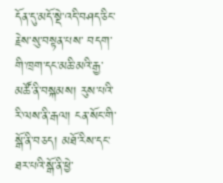དོན་དུ་མདོ་སྡེ་འདི་བཤད་ཅིང་རྗེས་སུ་བསྟན་པས་ བདག་གི་ཁྲག་དང་མཆི་མའི་རྒྱ་མཚོ་ནི་བསྐམས། རུས་པའི་རི་ལས་ནི་རྒལ། ངན་སོང་གི་སྒོ་ནི་བཅད། མཐོ་རིས་དང་ཐར་པའི་སྒོ་ནི་ཕྱེ་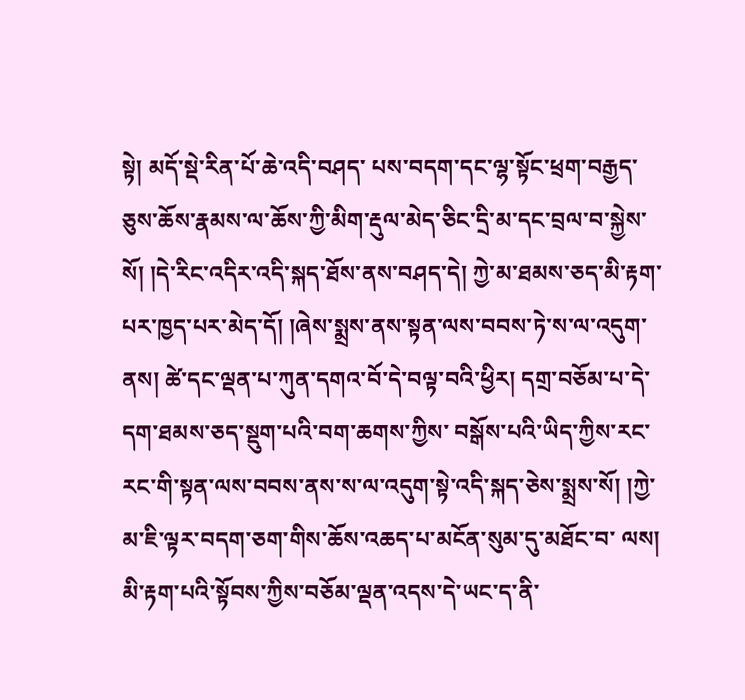སྟེ། མདོ་སྡེ་རིན་པོ་ཆེ་འདི་བཤད་ པས་བདག་དང་ལྷ་སྟོང་ཕྲག་བརྒྱད་ཅུས་ཆོས་རྣམས་ལ་ཆོས་ཀྱི་མིག་རྡུལ་མེད་ཅིང་དྲི་མ་དང་བྲལ་བ་སྐྱེས་སོ། །དེ་རིང་འདིར་འདི་སྐད་ཐོས་ནས་བཤད་དེ། ཀྱེ་མ་ཐམས་ཅད་མི་རྟག་ པར་ཁྱད་པར་མེད་དོ། །ཞེས་སྨྲས་ནས་སྟན་ལས་བབས་ཏེ་ས་ལ་འདུག་ནས། ཚེ་དང་ལྡན་པ་ཀུན་དགའ་བོ་དེ་བལྟ་བའི་ཕྱིར། དགྲ་བཅོམ་པ་དེ་དག་ཐམས་ཅད་སྡུག་པའི་བག་ཆགས་ཀྱིས་ བསྒོས་པའི་ཡིད་ཀྱིས་རང་རང་གི་སྟན་ལས་བབས་ནས་ས་ལ་འདུག་སྟེ་འདི་སྐད་ཅེས་སྨྲས་སོ། །ཀྱེ་མ་ཇི་ལྟར་བདག་ཅག་གིས་ཆོས་འཆད་པ་མངོན་སུམ་དུ་མཐོང་བ་ ལས། མི་རྟག་པའི་སྟོབས་ཀྱིས་བཅོམ་ལྡན་འདས་དེ་ཡང་ད་ནི་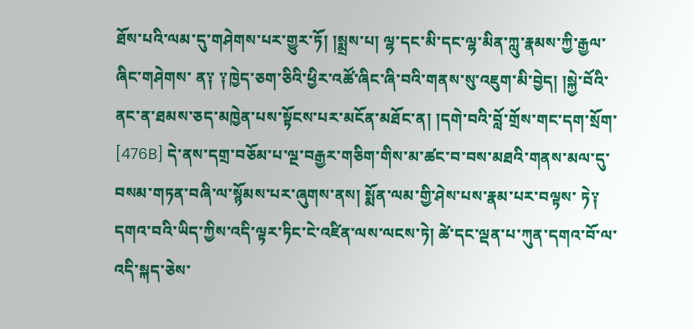ཐོས་པའི་ལམ་དུ་གཤེགས་པར་གྱུར་ཏོ། །སྨྲས་པ། ལྷ་དང་མི་དང་ལྷ་མིན་ཀླུ་རྣམས་ཀྱི་རྒྱལ་ཞིང་གཤེགས་ ན༑ ༑ཁྱེད་ཅག་ཅིའི་ཕྱིར་འཚོ་ཞིང་ཞི་བའི་གནས་སུ་འཇུག་མི་བྱེད། །སྐྱེ་བོའི་ནང་ན་ཐམས་ཅད་མཁྱེན་པས་སྟོངས་པར་མངོན་མཐོང་ན། །དགེ་བའི་བློ་གྲོས་གང་དག་སྲོག་ [476B] དེ་ནས་དགྲ་བཅོམ་པ་ལྔ་བརྒྱར་གཅིག་གིས་མ་ཚང་བ་བས་མཐའི་གནས་མལ་དུ་བསམ་གཏན་བཞི་ལ་སྙོམས་པར་ཞུགས་ནས། སྨོན་ལམ་གྱི་ཤེས་པས་རྣམ་པར་བལྟས་ ཏེ༑ དགའ་བའི་ཡིད་ཀྱིས་འདི་ལྟར་ཏིང་ངེ་འཛིན་ལས་ལངས་ཏེ། ཚེ་དང་ལྡན་པ་ཀུན་དགའ་བོ་ལ་འདི་སྐད་ཅེས་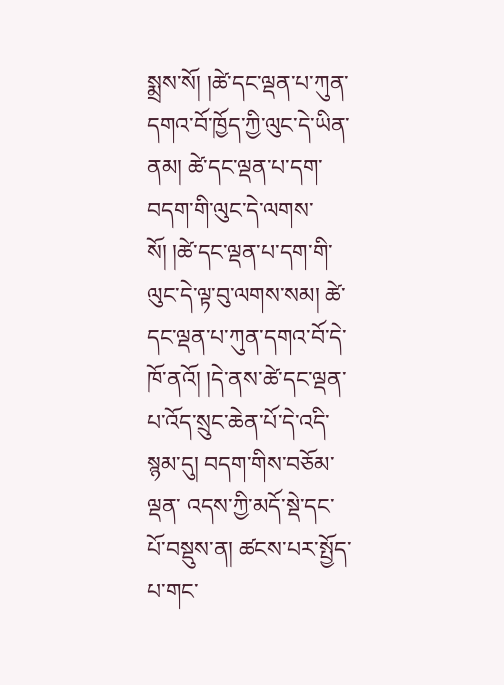སྨྲས་སོ། །ཚེ་དང་ལྡན་པ་ཀུན་དགའ་བོ་ཁྱོད་ཀྱི་ལུང་དེ་ཡིན་ནམ། ཚེ་དང་ལྡན་པ་དག་ བདག་གི་ལུང་དེ་ལགས་སོ། །ཚེ་དང་ལྡན་པ་དག་གི་ལུང་དེ་ལྟ་བུ་ལགས་སམ། ཚེ་དང་ལྡན་པ་ཀུན་དགའ་བོ་དེ་ཁོ་ནའོ། །དེ་ནས་ཚེ་དང་ལྡན་པ་འོད་སྲུང་ཆེན་པོ་དེ་འདི་སྙམ་དུ། བདག་གིས་བཅོམ་ལྡན་ འདས་ཀྱི་མདོ་སྡེ་དང་པོ་བསྡུས་ན། ཚངས་པར་སྤྱོད་པ་གང་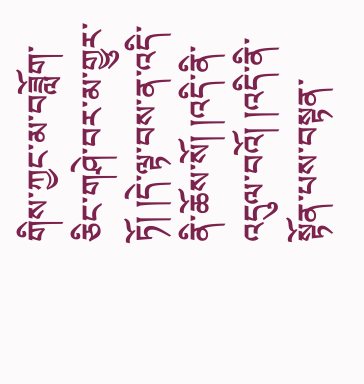གིས་ཀྱང་མ་བཟློག་ཅིང་གཤེ་བར་མ་གྱུར་ཏོ། །དེ་ལྟ་བས་ན་འདི་ནི་ཆོས་སོ། །འདི་ནི་འདུལ་བའོ། །འདི་ནི་སྟོན་པས་བསྟན་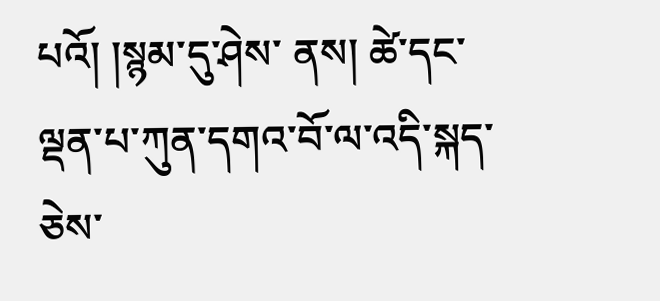པའོ། །སྙམ་དུ་ཤེས་ ནས། ཚེ་དང་ལྡན་པ་ཀུན་དགའ་བོ་ལ་འདི་སྐད་ཅེས་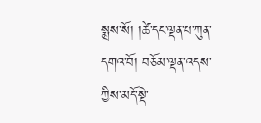སྨྲས་སོ། །ཚེ་དང་ལྡན་པ་ཀུན་དགའ་བོ། བཅོམ་ལྡན་འདས་ཀྱིས་མདོ་སྡེ་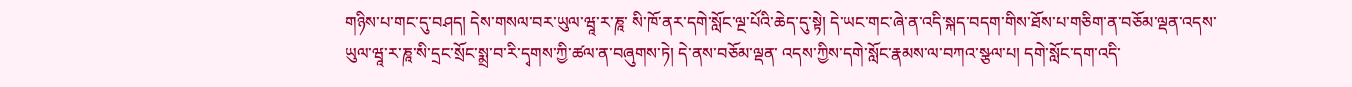གཉིས་པ་གང་དུ་བཤད། དེས་གསལ་བར་ཡུལ་ཝཱ་ར་ཎཱ་ སི་ཁོ་ནར་དགེ་སློང་ལྔ་པོའི་ཆེད་དུ་སྟེ། དེ་ཡང་གང་ཞེ་ན་འདི་སྐད་བདག་གིས་ཐོས་པ་གཅིག་ན་བཅོམ་ལྡན་འདས་ཡུལ་ཝཱ་ར་ཎཱ་སི་དྲང་སྲོང་སྨྲ་བ་རི་དྭགས་ཀྱི་ཚལ་ན་བཞུགས་ཏེ། དེ་ནས་བཅོམ་ལྡན་ འདས་ཀྱིས་དགེ་སློང་རྣམས་ལ་བཀའ་སྩལ་པ། དགེ་སློང་དག་འདི་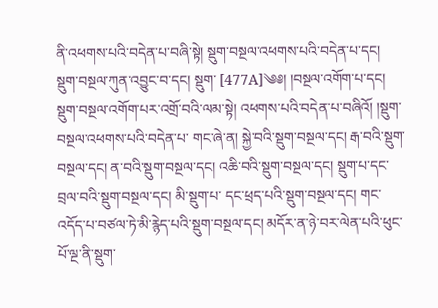ནི་འཕགས་པའི་བདེན་པ་བཞི་སྟེ། སྡུག་བསྔལ་འཕགས་པའི་བདེན་པ་དང། སྡུག་བསྔལ་ཀུན་འབྱུང་བ་དང། སྡུག་ [477A]༄༅། །བསྔལ་འགོག་པ་དང། སྡུག་བསྔལ་འགོག་པར་འགྲོ་བའི་ལམ་སྟེ། འཕགས་པའི་བདེན་པ་བཞིའོ། །སྡུག་བསྔལ་འཕགས་པའི་བདེན་པ་ གང་ཞེ་ན། སྐྱེ་བའི་སྡུག་བསྔལ་དང། རྒ་བའི་སྡུག་བསྔལ་དང། ན་བའི་སྡུག་བསྔལ་དང། འཆི་བའི་སྡུག་བསྔལ་དང། སྡུག་པ་དང་བྲལ་བའི་སྡུག་བསྔལ་དང། མི་སྡུག་པ་ དང་ཕྲད་པའི་སྡུག་བསྔལ་དང། གང་འདོད་པ་བཙལ་ཏེ་མི་རྙེད་པའི་སྡུག་བསྔལ་དང། མདོར་ན་ཉེ་བར་ལེན་པའི་ཕུང་པོ་ལྔ་ནི་སྡུག་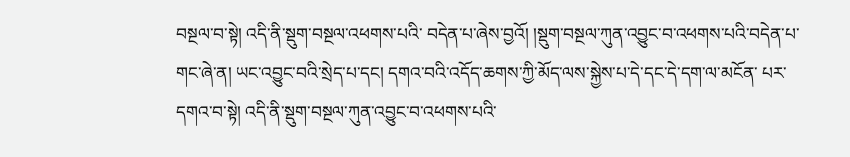བསྔལ་བ་སྟེ། འདི་ནི་སྡུག་བསྔལ་འཕགས་པའི་ བདེན་པ་ཞེས་བྱའོ། །སྡུག་བསྔལ་ཀུན་འབྱུང་བ་འཕགས་པའི་བདེན་པ་གང་ཞེ་ན། ཡང་འབྱུང་བའི་སྲེད་པ་དང། དགའ་བའི་འདོད་ཆགས་ཀྱི་མོད་ལས་སྐྱེས་པ་དེ་དང་དེ་དག་ལ་མངོན་ པར་དགའ་བ་སྟེ། འདི་ནི་སྡུག་བསྔལ་ཀུན་འབྱུང་བ་འཕགས་པའི་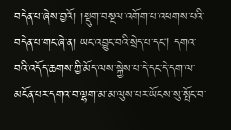བདེན་པ་ཞེས་བྱའོ། །སྡུག་བསྔལ་འགོག་པ་འཕགས་པའི་བདེན་པ་གང་ཞེ་ན། ཡང་འབྱུང་བའི་སྲེད་པ་དང། དགའ་ བའི་འདོད་ཆགས་ཀྱི་མོད་ལས་སྐྱེས་པ་དེ་དང་དེ་དག་ལ་མངོན་པར་དགའ་བ་ལྷག་མ་མ་ལུས་པར་ཡོངས་སུ་སྤོང་བ་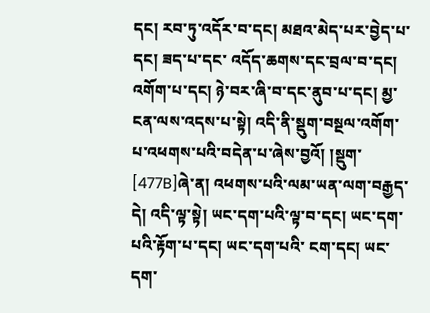དང། རབ་ཏུ་འདོར་བ་དང། མཐའ་མེད་པར་བྱེད་པ་དང། ཟད་པ་དང་ འདོད་ཆགས་དང་བྲལ་བ་དང། འགོག་པ་དང། ཉེ་བར་ཞི་བ་དང་ནུབ་པ་དང། མྱ་ངན་ལས་འདས་པ་སྟེ། འདི་ནི་སྡུག་བསྔལ་འགོག་པ་འཕགས་པའི་བདེན་པ་ཞེས་བྱའོ། །སྡུག་ [477B]ཞེ་ན། འཕགས་པའི་ལམ་ཡན་ལག་བརྒྱད་དེ། འདི་ལྟ་སྟེ། ཡང་དག་པའི་ལྟ་བ་དང། ཡང་དག་པའི་རྟོག་པ་དང། ཡང་དག་པའི་ ངག་དང། ཡང་དག་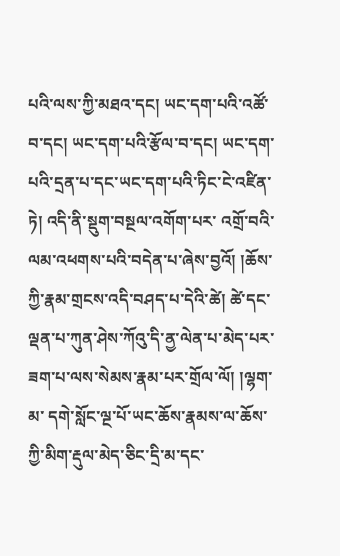པའི་ལས་ཀྱི་མཐའ་དང། ཡང་དག་པའི་འཚོ་བ་དང། ཡང་དག་པའི་རྩོལ་བ་དང། ཡང་དག་པའི་དྲན་པ་དང་ཡང་དག་པའི་ཏིང་ངེ་འཛིན་ཏེ། འདི་ནི་སྡུག་བསྔལ་འགོག་པར་ འགྲོ་བའི་ལམ་འཕགས་པའི་བདེན་པ་ཞེས་བྱའོ། །ཆོས་ཀྱི་རྣམ་གྲངས་འདི་བཤད་པ་དེའི་ཚེ། ཚེ་དང་ལྡན་པ་ཀུན་ཤེས་ཀོའུ་དི་ནྱ་ལེན་པ་མེད་པར་ཟག་པ་ལས་སེམས་རྣམ་པར་གྲོལ་ལོ། །ལྷག་མ་ དགེ་སློང་ལྔ་པོ་ཡང་ཆོས་རྣམས་ལ་ཆོས་ཀྱི་མིག་རྡུལ་མེད་ཅིང་དྲི་མ་དང་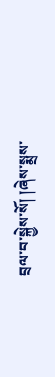བྲལ་བ་སྐྱེས་སོ། །ཞེས་སྨྲས་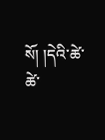སོ། །དེའི་ཚེ་ཚེ་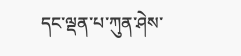དང་ལྡན་པ་ཀུན་ཤེས་